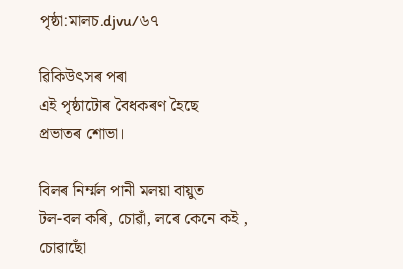পৃষ্ঠা:মালচ.djvu/৬৭

ৱিকিউৎসৰ পৰা
এই পৃষ্ঠাটোৰ বৈধকৰণ হৈছে
প্ৰভাতৰ শোভা।

বিলৰ নিৰ্ম্মল পানী মলয়া বায়ুত
টল-বল কৰি, চোৱাঁ, লৰে কেনে কই ,
চোৱাছোঁ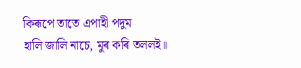কিৰূপে তাতে এপাহী পদুম
হালি জালি নাচে, মুৰ কৰি তললই॥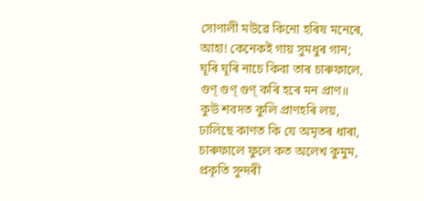সোণালী মউৱে কিনো হৰিষ মনেৰে,
আহা! কেনেকই গায় সুমধুৰ গান;
ঘূৰি ঘূৰি নাচে কিবা তাৰ চাৰুফালে,
গুণ্‌ গুণ্‌ গুণ্‌ কৰি হৰে মন প্ৰাণ॥
কুউ শবদত কুলি প্ৰাণহৰি লয়,
ঢালিছে কাণত কি যে অমৃতৰ ধাৰা,
চাৰুফালে ফুলে কত অলেখ কুমুম,
প্ৰকৃতি সুন্দৰী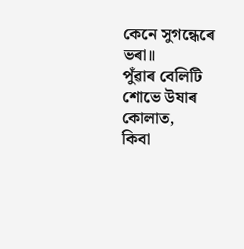কেনে সুগন্ধেৰে ভৰা॥
পুঁৱাৰ বেলিটি শোভে উষাৰ কোলাত,
কিবা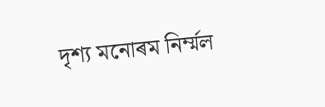দৃশ্য মনোৰম নিৰ্ম্মল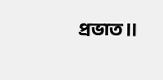প্ৰভাত॥